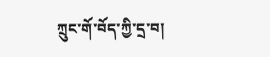ཀྲུང་གོ་བོད་ཀྱི་དྲ་བ།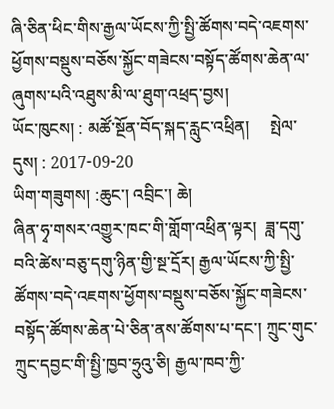ཞི་ཅིན་ཕིང་གིས་རྒྱལ་ཡོངས་ཀྱི་སྤྱི་ཚོགས་བདེ་འཇགས་ཕྱོགས་བསྡུས་བཅོས་སྐྱོང་གཟེངས་བསྟོད་ཚོགས་ཆེན་ལ་ཞུགས་པའི་འཐུས་མི་ལ་ཐུག་འཕྲད་བྱས།
ཡོང་ཁུངས། : མཚོ་སྔོན་བོད་སྐད་རླུང་འཕྲིན།     སྤེལ་དུས། : 2017-09-20
ཡིག་གཟུགས། :ཆུང་། འབྲིང་། ཆེ།
ཞིན་ཧྭ་གསར་འགྱུར་ཁང་གི་གློག་འཕྲིན་ལྟར།  ཟླ་དགུ་བའི་ཚེས་བཅུ་དགུ་ཉིན་གྱི་སྔ་དྲོར། རྒྱལ་ཡོངས་ཀྱི་སྤྱི་ཚོགས་བདེ་འཇགས་ཕྱོགས་བསྡུས་བཅོས་སྐྱོང་གཟེངས་བསྟོད་ཚོགས་ཆེན་པེ་ཅིན་ནས་ཚོགས་པ་དང་། ཀྲུང་གུང་ཀྲུང་དབྱང་གི་སྤྱི་ཁྱབ་ཧྲུའུ་ཅི། རྒྱལ་ཁབ་ཀྱི་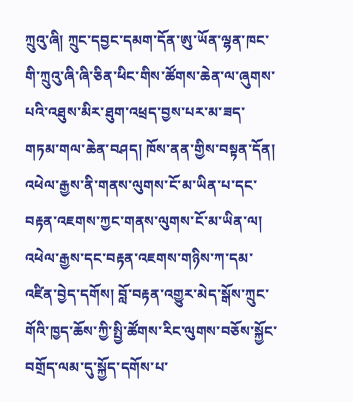ཀྲུའུ་ཞི། ཀྲུང་དབྱང་དམག་དོན་ཨུ་ཡོན་ལྷན་ཁང་གི་ཀྲུའུ་ཞི་ཞི་ཅིན་ཕིང་གིས་ཚོགས་ཆེན་ལ་ཞུགས་པའི་འཐུས་མིར་ཐུག་འཕྲད་བྱས་པར་མ་ཟད་གཏམ་གལ་ཆེན་བཤད། ཁོས་ནན་གྱིས་བསྟན་དོན། འཕེལ་རྒྱས་ནི་གནས་ལུགས་ངོ་མ་ཡིན་པ་དང་བརྟན་འཇགས་ཀྱང་གནས་ལུགས་ངོ་མ་ཡིན་ལ། འཕེལ་རྒྱས་དང་བརྟན་འཇགས་གཉིས་ཀ་དམ་འཛིན་བྱེད་དགོས། བློ་བརྟན་འགྱུར་མེད་སྒོས་ཀྲུང་གོའི་ཁྱད་ཆོས་ཀྱི་སྤྱི་ཚོགས་རིང་ལུགས་བཅོས་སྐྱོང་བགྲོད་ལམ་དུ་སྐྱོད་དགོས་པ་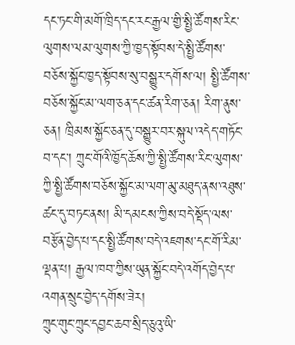དང་ཏང་གི་མགོ་ཁྲིད་དང་རང་རྒྱལ་གྱི་སྤྱི་ཚོགས་རིང་ལུགས་ལམ་ལུགས་ཀྱི་ཁྱད་སྟོབས་དེ་སྤྱི་ཚོགས་བཅོས་སྐྱོང་ཁྱད་སྟོབས་སུ་བསྒྱུར་དགོས་ལ། སྤྱི་ཚོགས་བཅོས་སྐྱོང་མ་ལག་ཅན་དང་ཚན་རིག་ཅན། རིག་ནུས་ཅན། ཁྲིམས་སྐྱོང་ཅན་དུ་བསྒྱུར་བར་སྐུལ་འདེད་གཏོང་བ་དང་། ཀྲུང་གོའི་ཁྱོད་ཆོས་ཀྱི་སྤྱི་ཚོགས་རིང་ལུགས་ཀྱི་སྤྱི་ཚོགས་བཅོས་སྐྱོང་མ་ལག་མུ་མཐུད་ནས་འཐུས་ཚང་དུ་བཏང་ནས། མི་དམངས་ཀྱིས་བདེ་སྡོད་ལས་བརྩོན་བྱེད་པ་དང་སྤྱི་ཚོགས་བདེ་འཇགས་དང་གོ་རིམ་ལྡན་པ། རྒྱལ་ཁབ་ཀྱིས་ཡུན་སྐྱོང་བདེ་འགོད་བྱེད་པ་འགན་སྲུང་བྱེད་དགོས་ཟེར།
ཀྲུང་གུང་ཀྲུང་དབྱང་ཆབ་སྲིད་ཅུའུ་ཡི་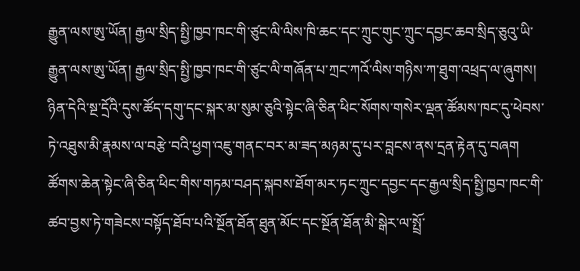རྒྱུན་ལས་ཨུ་ཡོན། རྒྱལ་སྲིད་སྤྱི་ཁྱབ་ཁང་གི་ཙུང་ལི་ལིས་ཁི་ཆང་དང་ཀྲུང་གུང་ཀྲུང་དབྱང་ཆབ་སྲིད་ཅུའུ་ཡི་རྒྱུན་ལས་ཨུ་ཡོན། རྒྱལ་སྲིད་སྤྱི་ཁྱབ་ཁང་གི་ཙུང་ལི་གཞོན་པ་ཀྲང་ཀའོ་ལིས་གཉིས་ཀ་ཐུག་འཕྲད་ལ་ཞུགས།
ཉིན་དེའི་སྔ་དྲོའི་དུས་ཚོད་དགུ་དང་སྐར་མ་སུམ་ཅུའི་སྟེང་ཞི་ཅིན་ཕིང་སོགས་གསེར་ལྡན་ཚོམས་ཁང་དུ་ཕེབས་ཏེ་འཐུས་མི་རྣམས་ལ་བརྩེ་བའི་ཕྱག་འཇུ་གནང་བར་མ་ཟད་མཉམ་དུ་པར་བླངས་ནས་དྲན་རྟེན་དུ་བཞག
ཚོགས་ཆེན་སྟེང་ཞི་ཅིན་ཕིང་གིས་གཏམ་བཤད་སྐབས་ཐོག་མར་ཏང་ཀྲུང་དབྱང་དང་རྒྱལ་སྲིད་སྤྱི་ཁྱབ་ཁང་གི་ཚབ་བྱས་ཏེ་གཟེངས་བསྟོད་ཐོབ་པའི་སྔོན་ཐོན་ཐུན་མོང་དང་སྔོན་ཐོན་མི་སྒེར་ལ་སྤྲོ་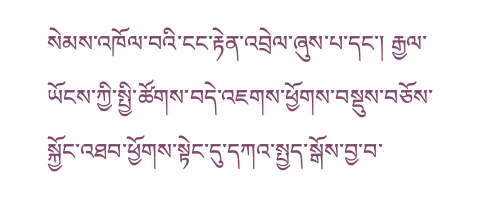སེམས་འཁོལ་བའི་ངང་རྟེན་འབྲེལ་ཞུས་པ་དང་། རྒྱལ་ཡོངས་ཀྱི་སྤྱི་ཚོགས་བདེ་འཇགས་ཕྱོགས་བསྡུས་བཅོས་སྐྱོང་འཐབ་ཕྱོགས་སྟེང་དུ་དཀའ་སྤྱད་སྒོས་བྱ་བ་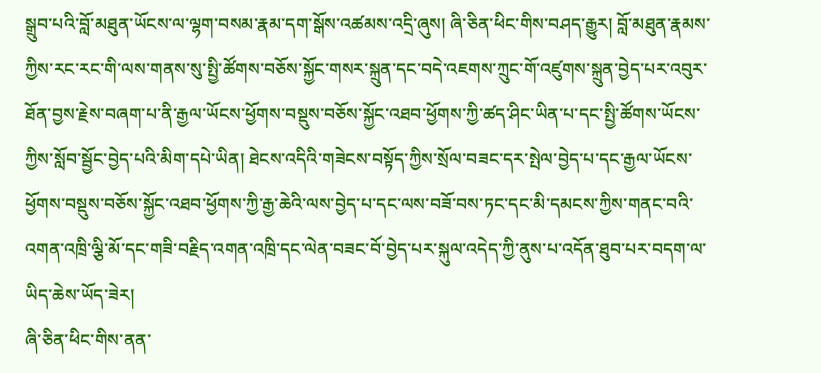སྒྲུབ་པའི་བློ་མཐུན་ཡོངས་ལ་ལྷག་བསམ་རྣམ་དག་སྒོས་འཚམས་འདྲི་ཞུས། ཞི་ཅིན་ཕིང་གིས་བཤད་རྒྱུར། བློ་མཐུན་རྣམས་ཀྱིས་རང་རང་གི་ལས་གནས་སུ་སྤྱི་ཚོགས་བཅོས་སྐྱོང་གསར་སྐྲུན་དང་བདེ་འཇགས་ཀྲུང་གོ་འཛུགས་སྐྲུན་བྱེད་པར་འབུར་ཐོན་བྱས་རྗེས་བཞག་པ་ནི་རྒྱལ་ཡོངས་ཕྱོགས་བསྡུས་བཅོས་སྐྱོང་འཐབ་ཕྱོགས་ཀྱི་ཚད་ཤིང་ཡིན་པ་དང་སྤྱི་ཚོགས་ཡོངས་ཀྱིས་སློབ་སྦྱོང་བྱེད་པའི་མིག་དཔེ་ཡིན། ཐེངས་འདིའི་གཟེངས་བསྟོད་ཀྱིས་སྲོལ་བཟང་དར་སྤེལ་བྱེད་པ་དང་རྒྱལ་ཡོངས་ཕྱོགས་བསྡུས་བཅོས་སྐྱོང་འཐབ་ཕྱོགས་ཀྱི་རྒྱ་ཆེའི་ལས་བྱེད་པ་དང་ལས་བཟོ་བས་ཏང་དང་མི་དམངས་ཀྱིས་གནང་བའི་འགན་འཁྲི་ལྕི་མོ་དང་གཟི་བརྗིད་འགན་འཁྲི་དང་ལེན་བཟང་བོ་བྱེད་པར་སྐུལ་འདེད་ཀྱི་ནུས་པ་འདོན་ཐུབ་པར་བདག་ལ་ཡིད་ཆེས་ཡོད་ཟེར།
ཞི་ཅིན་ཕིང་གིས་ནན་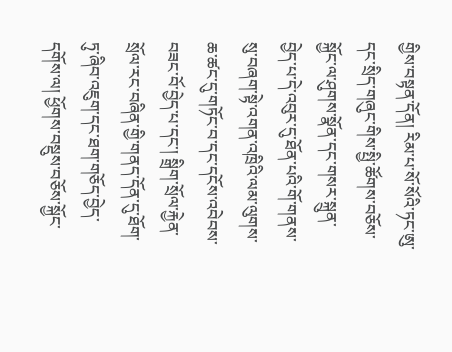གྱིས་བསྟན་དོན། རིམ་པ་སོ་སོའི་ཏང་ཨུ་དང་སྲིད་གཞུང་གིས་སྤྱི་ཚོགས་བཅོས་སྐྱོང་ལ་ཤུགས་སྣོན་དང་གསར་སྐྲུན་བྱེད་པ་དེ་འབུར་དུ་ཐོན་པའི་གོ་གནས་སུ་བཞག་སྟེ་འགན་འཁྲིའི་ལམ་ལུགས་ཆ་ཚང་དུ་གཏོང་བ་དང་དངོས་འབེབས་བཟང་བོ་བྱེད་པ་དང་། སྒྲིག་སྲོལ་རྐྱེན་སྲོལ་རང་བཞིན་གྱི་གནད་དོན་དུ་ཐོག་ཏུ་ཞིབ་འཇུག་དང་ཐག་གཅོད་བྱེད་དགོས་ལ། ཕྱོགས་བསྡུས་བཅོས་སྐྱོང་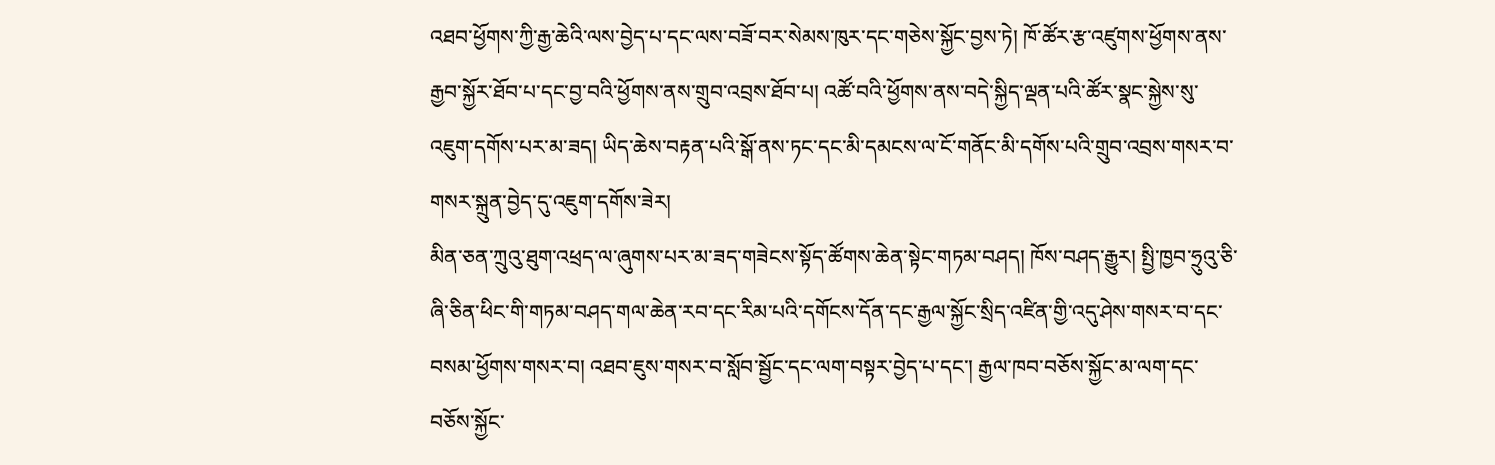འཐབ་ཕྱོགས་ཀྱི་རྒྱ་ཆེའི་ལས་བྱེད་པ་དང་ལས་བཟོ་བར་སེམས་ཁུར་དང་གཅེས་སྐྱོང་བྱས་ཏེ། ཁོ་ཚོར་རྩ་འཛུགས་ཕྱོགས་ནས་རྒྱབ་སྐྱོར་ཐོབ་པ་དང་བྱ་བའི་ཕྱོགས་ནས་གྲུབ་འབྲས་ཐོབ་པ། འཚོ་བའི་ཕྱོགས་ནས་བདེ་སྐྱིད་ལྡན་པའི་ཚོར་སྣང་སྐྱེས་སུ་འཇུག་དགོས་པར་མ་ཟད། ཡིད་ཆེས་བརྟན་པའི་སྒོ་ནས་ཏང་དང་མི་དམངས་ལ་ངོ་གནོང་མི་དགོས་པའི་གྲུབ་འབྲས་གསར་བ་གསར་སྐྲུན་བྱེད་དུ་འཇུག་དགོས་ཟེར།
མིན་ཅན་ཀྲུའུ་ཐུག་འཕྲད་ལ་ཞུགས་པར་མ་ཟད་གཟེངས་སྟོད་ཚོགས་ཆེན་སྟེང་གཏམ་བཤད། ཁོས་བཤད་རྒྱུར། སྤྱི་ཁྱབ་ཧྲུའུ་ཅི་ཞི་ཅིན་ཕིང་གི་གཏམ་བཤད་གལ་ཆེན་རབ་དང་རིམ་པའི་དགོངས་དོན་དང་རྒྱལ་སྐྱོང་སྲིད་འཛིན་གྱི་འདུ་ཤེས་གསར་བ་དང་བསམ་ཕྱོགས་གསར་བ། འཐབ་ཇུས་གསར་བ་སློབ་སྦྱོང་དང་ལག་བསྟར་བྱེད་པ་དང་། རྒྱལ་ཁབ་བཅོས་སྐྱོང་མ་ལག་དང་བཅོས་སྐྱོང་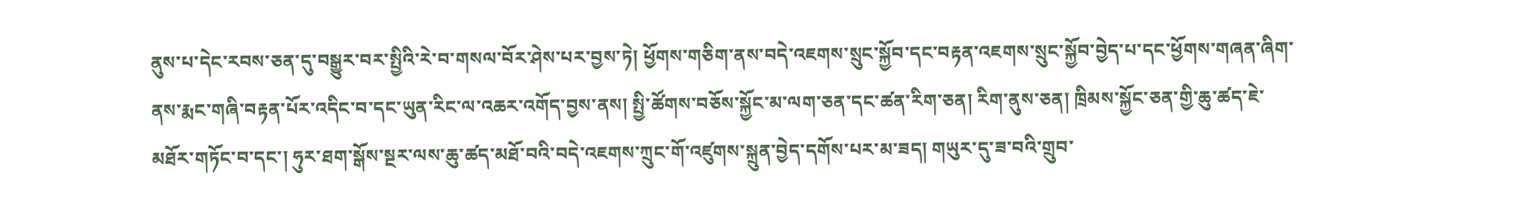ནུས་པ་དེང་རབས་ཅན་དུ་བསྒྱུར་བར་སྤྱིའི་རེ་བ་གསལ་བོར་ཤེས་པར་བྱས་ཏེ། ཕྱོགས་གཅིག་ནས་བདེ་འཇགས་སྲུང་སྐྱོབ་དང་བརྟན་འཇགས་སྲུང་སྐྱོབ་བྱེད་པ་དང་ཕྱོགས་གཞན་ཞིག་ནས་རྨང་གཞི་བརྟན་པོར་འདིང་བ་དང་ཡུན་རིང་ལ་འཆར་འགོད་བྱས་ནས། སྤྱི་ཚོགས་བཅོས་སྐྱོང་མ་ལག་ཅན་དང་ཚན་རིག་ཅན། རིག་ནུས་ཅན། ཁྲིམས་སྐྱོང་ཅན་གྱི་ཆུ་ཚད་ཇེ་མཐོར་གཏོང་བ་དང་། ཧུར་ཐག་སྒོས་སྔར་ལས་ཆུ་ཚད་མཐོ་བའི་བདེ་འཇགས་ཀྲུང་གོ་འཛུགས་སྐྲུན་བྱེད་དགོས་པར་མ་ཟད། གཡུར་དུ་ཟ་བའི་གྲུབ་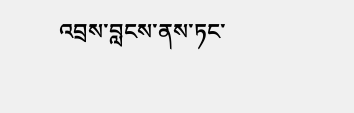འབྲས་བླངས་ནས་ཏང་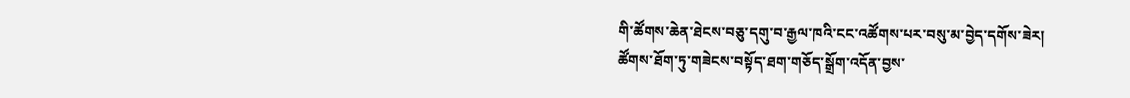གི་ཚོགས་ཆེན་ཐེངས་བཅུ་དགུ་བ་རྒྱལ་ཁའི་ངང་འཚོགས་པར་བསུ་མ་བྱེད་དགོས་ཟེར།
ཚོགས་ཐོག་ཏུ་གཟེངས་བསྟོད་ཐག་གཅོད་སྒྲོག་འདོན་བྱས་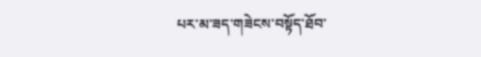པར་མ་ཟད་གཟེངས་བསྟོད་ཐོབ་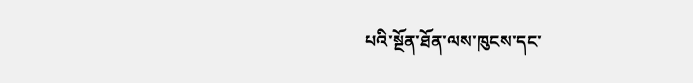པའི་སྔོན་ཐོན་ལས་ཁུངས་དང་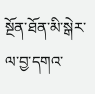སྔོན་ཐོན་མི་སྒེར་ལ་བྱ་དགའ་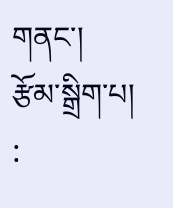གནང་།
རྩོམ་སྒྲིག་པ། :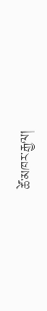ཚེ་མཁར་རྒྱལ།